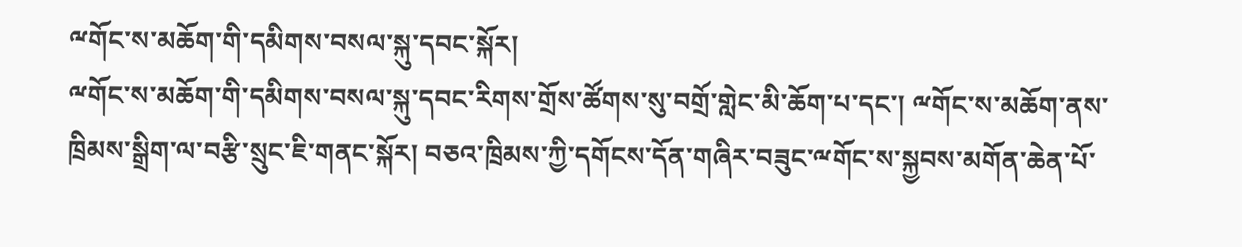ྋགོང་ས་མཆོག་གི་དམིགས་བསལ་སྐུ་དབང་སྐོར།
ྋགོང་ས་མཆོག་གི་དམིགས་བསལ་སྐུ་དབང་རིགས་གྲོས་ཚོགས་སུ་བགྲོ་གླེང་མི་ཆོག་པ་དང་། ྋགོང་ས་མཆོག་ནས་ཁྲིམས་སྒྲིག་ལ་བརྩི་སྲུང་ཇི་གནང་སྐོར། བཅའ་ཁྲིམས་ཀྱི་དགོངས་དོན་གཞིར་བཟུང་ྋགོང་ས་སྐྱབས་མགོན་ཆེན་པོ་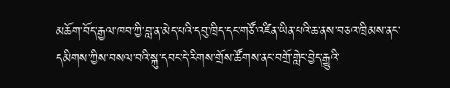མཆོག་བོད་རྒྱལ་ཁབ་ཀྱི་བླ་ན་མེད་པའི་དབུ་ཁྲིད་དང་གཙོ་འཛིན་ཡིན་པའི་ཆ་ནས་བཅའ་ཁྲིམས་ནང་དམིགས་ཀྱིས་བསལ་བའི་སྐུ་དབང་དེ་རིགས་གྲོས་ཚོགས་ནང་བགྲོ་གླེང་བྱེད་རྒྱུའི་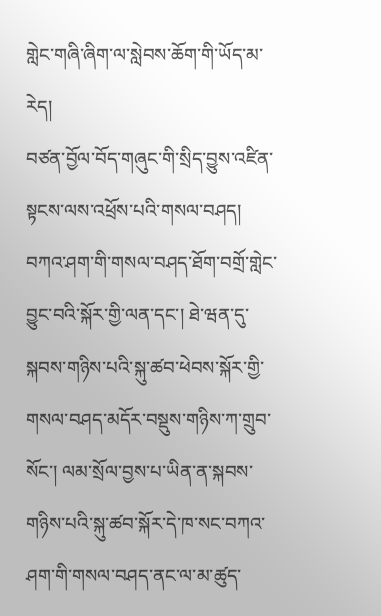གླེང་གཞི་ཞིག་ལ་སླེབས་ཆོག་གི་ཡོད་མ་རེད།
བཙན་བྱོལ་བོད་གཞུང་གི་སྲིད་བྱུས་འཛིན་སྟངས་ལས་འཕྲོས་པའི་གསལ་བཤད།
བཀའ་ཤག་གི་གསལ་བཤད་ཐོག་བགྲོ་གླེང་བྱུང་བའི་སྐོར་གྱི་ལན་དང་། ཐེ་ཝན་དུ་སྐབས་གཉིས་པའི་སྐུ་ཚབ་ཕེབས་སྐོར་གྱི་གསལ་བཤད་མདོར་བསྡུས་གཉིས་ཀ་གྲུབ་སོང་། ལམ་སྲོལ་བྱས་པ་ཡིན་ན་སྐབས་གཉིས་པའི་སྐུ་ཚབ་སྐོར་དེ་ཁ་སང་བཀའ་ཤག་གི་གསལ་བཤད་ནང་ལ་མ་ཚུད་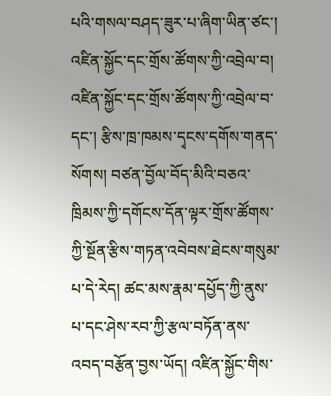པའི་གསལ་བཤད་ཟུར་པ་ཞིག་ཡིན་ཙང་།
འཛིན་སྐྱོང་དང་གྲོས་ཚོགས་ཀྱི་འབྲེལ་བ།
འཛིན་སྐྱོང་དང་གྲོས་ཚོགས་ཀྱི་འབྲེལ་བ་དང་། རྩིས་ཁྲ་ཁམས་དྭངས་དགོས་གནད་སོགས། བཙན་བྱོལ་བོད་མིའི་བཅའ་ཁྲིམས་ཀྱི་དགོངས་དོན་ལྟར་གྲོས་ཚོགས་ཀྱི་སྔོན་རྩིས་གཏན་འབེབས་ཐེངས་གསུམ་པ་དེ་རེད། ཚང་མས་རྣམ་དཔྱོད་ཀྱི་ནུས་པ་དང་ཤེས་རབ་ཀྱི་རྩལ་བཏོན་ནས་འབད་བརྩོན་བྱས་ཡོད། འཛིན་སྐྱོང་གིས་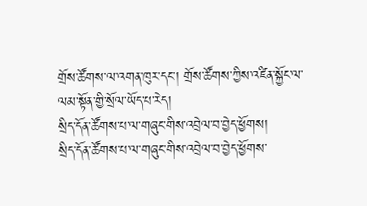གྲོས་ཚོགས་ལ་འགན་ཁུར་དང་། གྲོས་ཚོགས་ཀྱིས་འཛིན་སྐྱོང་ལ་ལམ་སྟོན་གྱི་སྲོལ་ཡོད་པ་རེད།
སྲིད་དོན་ཚོགས་པ་ལ་གཞུང་གིས་འབྲེལ་བ་བྱེད་ཕྱོགས།
སྲིད་དོན་ཚོགས་པ་ལ་གཞུང་གིས་འབྲེལ་བ་བྱེད་ཕྱོགས་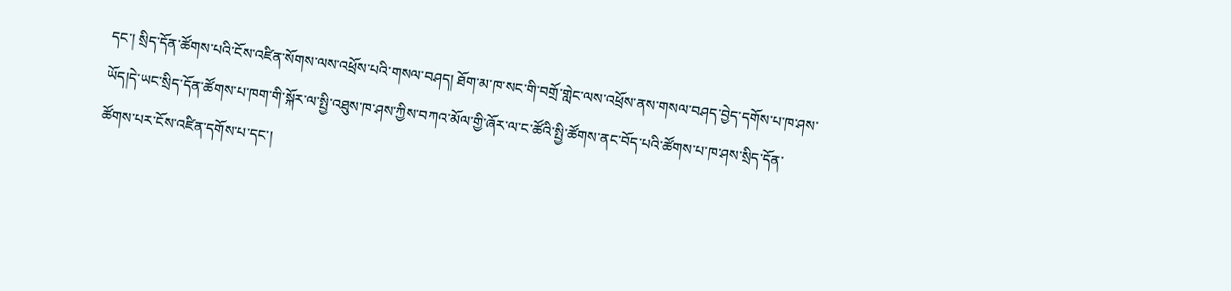དང་། སྲིད་དོན་ཚོགས་པའི་ངོས་འཛིན་སོགས་ལས་འཕྲོས་པའི་གསལ་བཤད། ཐོག་མ་ཁ་སང་གི་བགྲོ་གླེང་ལས་འཕྲོས་ནས་གསལ་བཤད་བྱེད་དགོས་པ་ཁ་ཤས་ཡོད།དེ་ཡང་སྲིད་དོན་ཚོགས་པ་ཁག་གི་སྐོར་ལ་སྤྱི་འཐུས་ཁ་ཤས་ཀྱིས་བཀའ་མོལ་གྱི་ཞོར་ལ་ང་ཚོའི་སྤྱི་ཚོགས་ནང་བོད་པའི་ཚོགས་པ་ཁ་ཤས་སྲིད་དོན་ཚོགས་པར་ངོས་འཛིན་དགོས་པ་དང་།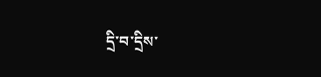དྲི་བ་དྲིས་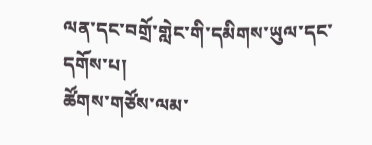ལན་དང་བགྲོ་གླེང་གི་དམིགས་ཡུལ་དང་དགོས་པ།
ཚོགས་གཙོས་ལམ་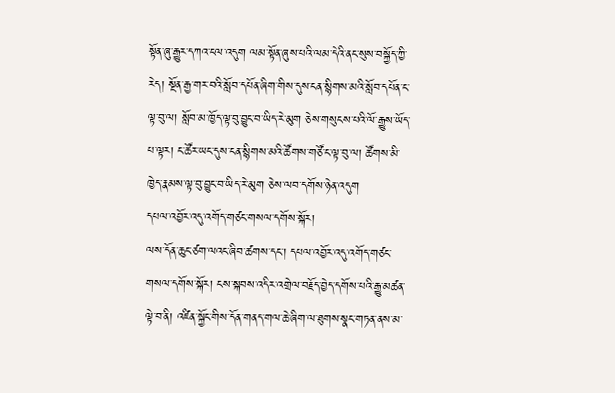སྟོན་ཞུ་རྒྱུར་དཀའ་ངལ་འདུག ལམ་སྟོན་ཞུས་པའི་ལམ་དེའི་ནང་སུས་བསྐྱོད་ཀྱི་རེད། སྔོན་རྒྱ་གར་བའི་སློབ་དཔོན་ཞིག་གིས་དུས་ངན་སྙིགས་མའི་སློབ་དཔོན་ང་ལྟ་བུ་ལ། སློབ་མ་ཁྱོད་ལྟ་བུ་བྱུང་བ་ཡིད་རེ་མུག ཅེས་གསུངས་པའི་ལོ་རྒྱུས་ཡོད་པ་ལྟར། ང་ཚོར་ཡང་དུས་ངན་སྙིགས་མའི་ཚོགས་གཙོ་ང་ལྟ་བུ་ལ། ཚོགས་མི་ཁྱེད་རྣམས་ལྟ་བུ་བྱུང་བ་ཡིད་རེ་མུག ཅེས་ལབ་དགོས་ཉེན་འདུག
དཔལ་འབྱོར་འདུ་འགོད་གཙང་གསལ་དགོས་སྐོར།
ལས་དོན་ཆུང་ཙག་ལའང་ཞིབ་ཚགས་དང་། དཔལ་འབྱོར་འདུ་འགོད་གཙང་གསལ་དགོས་སྐོར། ངས་སྐབས་འདིར་འགྲེལ་བརྗོད་བྱེད་དགོས་པའི་རྒྱུ་མཚན་ལྟེ་བ་ནི། འཛིན་སྐྱོང་གིས་དོན་གནད་གལ་ཆེ་ཞིག་ལ་ཐུགས་སྣང་གཏན་ནས་མ་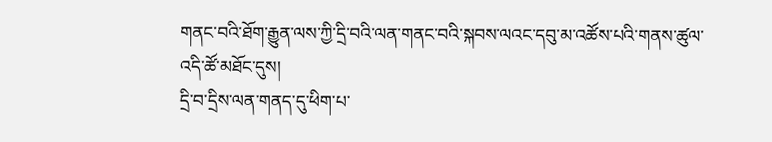གནང་བའི་ཐོག་རྒྱུན་ལས་ཀྱི་དྲི་བའི་ལན་གནང་བའི་སྐབས་ལའང་དབུ་མ་འཚོས་པའི་གནས་ཚུལ་འདི་ཚོ་མཐོང་དུས།
དྲི་བ་དྲིས་ལན་གནད་དུ་ཕིག་པ་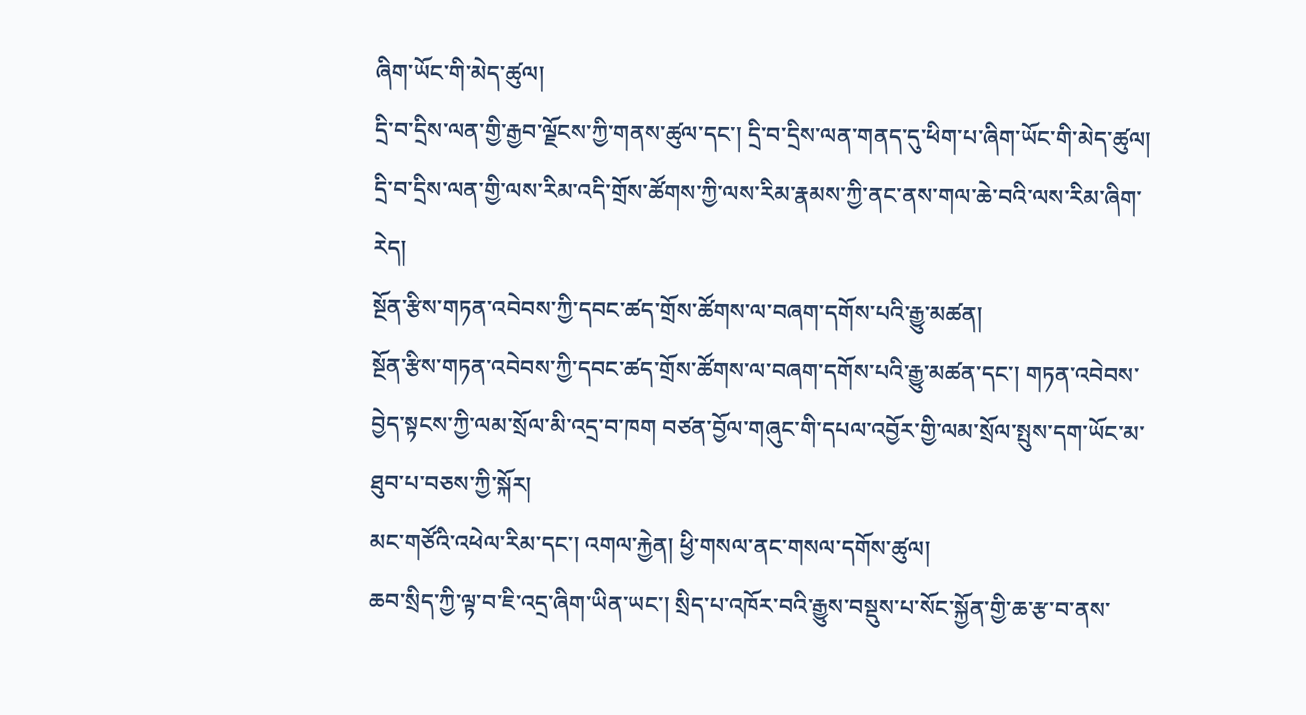ཞིག་ཡོང་གི་མེད་ཚུལ།
དྲི་བ་དྲིས་ལན་གྱི་རྒྱབ་ལྗོངས་ཀྱི་གནས་ཚུལ་དང་། དྲི་བ་དྲིས་ལན་གནད་དུ་ཕིག་པ་ཞིག་ཡོང་གི་མེད་ཚུལ། དྲི་བ་དྲིས་ལན་གྱི་ལས་རིམ་འདི་གྲོས་ཚོགས་ཀྱི་ལས་རིམ་རྣམས་ཀྱི་ནང་ནས་གལ་ཆེ་བའི་ལས་རིམ་ཞིག་རེད།
སྔོན་རྩིས་གཏན་འབེབས་ཀྱི་དབང་ཚད་གྲོས་ཚོགས་ལ་བཞག་དགོས་པའི་རྒྱུ་མཚན།
སྔོན་རྩིས་གཏན་འབེབས་ཀྱི་དབང་ཚད་གྲོས་ཚོགས་ལ་བཞག་དགོས་པའི་རྒྱུ་མཚན་དང་། གཏན་འབེབས་བྱེད་སྟངས་ཀྱི་ལམ་སྲོལ་མི་འདྲ་བ་ཁག བཙན་བྱོལ་གཞུང་གི་དཔལ་འབྱོར་གྱི་ལམ་སྲོལ་སྤུས་དག་ཡོང་མ་ཐུབ་པ་བཅས་ཀྱི་སྐོར།
མང་གཙོའི་འཕེལ་རིམ་དང་། འགལ་རྐྱེན། ཕྱི་གསལ་ནང་གསལ་དགོས་ཚུལ།
ཆབ་སྲིད་ཀྱི་ལྟ་བ་ཇི་འདྲ་ཞིག་ཡིན་ཡང་། སྲིད་པ་འཁོར་བའི་རྒྱུས་བསྡུས་པ་སོང་སྐྱོན་གྱི་ཆ་རྩ་བ་ནས་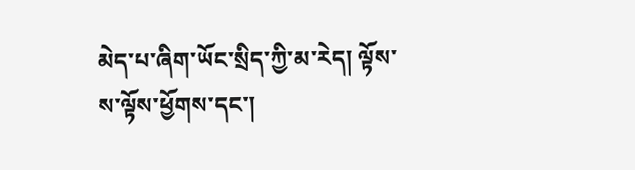མེད་པ་ཞིག་ཡོང་སྲིད་ཀྱི་མ་རེད། ལྟོས་ས་ལྟོས་ཕྱོགས་དང་།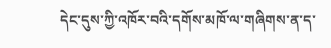དེང་དུས་ཀྱི་འཁོར་བའི་དགོས་མཁོ་ལ་གཞིགས་ན་ད་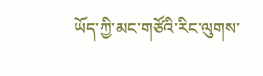ཡོད་ཀྱི་མང་གཙོའི་རིང་ལུགས་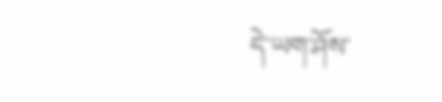དེ་ཡག་ཤོས་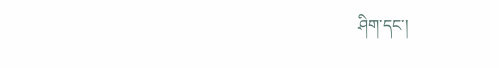ཤིག་དང་།